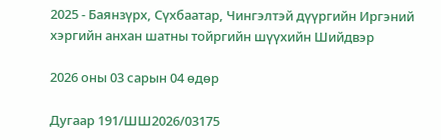2025 - Баянзүрх, Сүхбаатар, Чингэлтэй дүүргийн Иргэний хэргийн анхан шатны тойргийн шүүхийн Шийдвэр

2026 оны 03 сарын 04 өдөр

Дугаар 191/ШШ2026/03175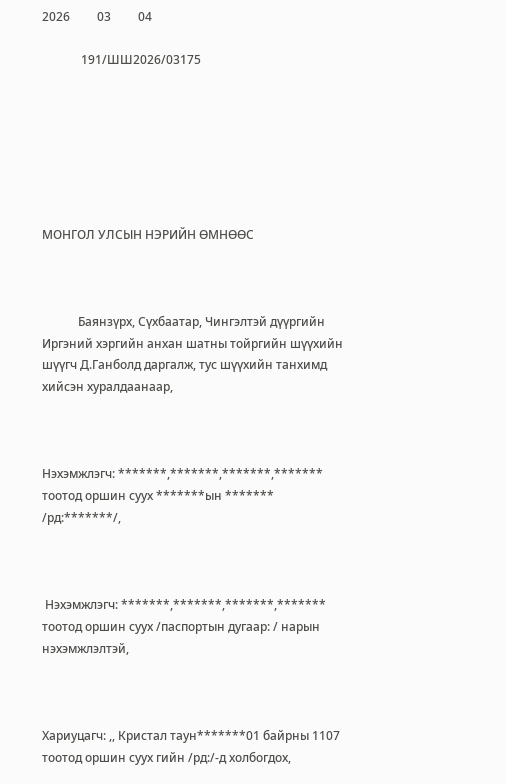2026         03         04

             191/ШШ2026/03175







МОНГОЛ УЛСЫН НЭРИЙН ӨМНӨӨС



            Баянзүрх, Сүхбаатар, Чингэлтэй дүүргийн Иргэний хэргийн анхан шатны тойргийн шүүхийн шүүгч Д.Ганболд даргалж, тус шүүхийн танхимд хийсэн хуралдаанаар,



Нэхэмжлэгч: *******,*******,*******,******* тоотод оршин суух *******ын ******* /рд:*******/,



 Нэхэмжлэгч: *******,*******,*******,******* тоотод оршин суух /паспортын дугаар: / нарын нэхэмжлэлтэй,



Хариуцагч: ,, Кристал таун*******01 байрны 1107 тоотод оршин суух гийн /рд:/-д холбогдох,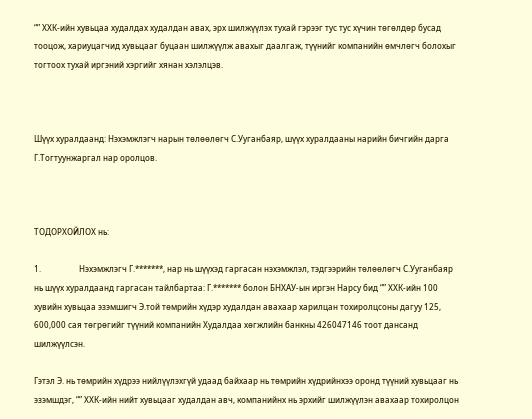“” ХХК-ийн хувьцаа худалдах худалдан авах, эрх шилжүүлэх тухай гэрээг тус тус хүчин төгөлдөр бусад тооцож, хариуцагчид хувьцааг буцаан шилжүүлж авахыг даалгаж, түүнийг компанийн өмчлөгч болохыг тогтоох тухай иргэний хэргийг хянан хэлэлцэв.



Шүүх хуралдаанд: Нэхэмжлэгч нарын төлөөлөгч С.Ууганбаяр, шүүх хуралдааны нарийн бичгийн дарга Г.Тогтуунжаргал нар оролцов.



ТОДОРХОЙЛОХ нь:

1.                   Нэхэмжлэгч Г.*******, нар нь шүүхэд гаргасан нэхэмжлэл, тэдгээрийн төлөөлөгч С.Ууганбаяр нь шүүх хуралдаанд гаргасан тайлбартаа: Г.******* болон БНХАУ-ын иргэн Нарсу бид “” ХХК-ийн 100 хувийн хувьцаа эзэмшигч Э.той төмрийн хүдэр худалдан авахаар харилцан тохиролцсоны дагуу 125, 600,000 сая төгрөгийг түүний компанийн Худалдаа хөгжлийн банкны 426047146 тоот дансанд шилжүүлсэн.

Гэтэл Э. нь төмрийн хүдрээ нийлүүлэхгүй удаад байхаар нь төмрийн хүдрийнхээ оронд түүний хувьцааг нь эзэмшдэг, “” ХХК-ийн нийт хувьцааг худалдан авч, компанийнх нь эрхийг шилжүүлэн авахаар тохиролцон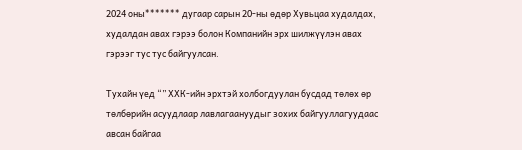2024 оны******* дугаар сарын 20-ны өдөр Хувьцаа худалдах, худалдан авах гэрээ болон Компанийн эрх шилжүүлэн авах гэрээг тус тус байгуулсан.

Тухайн үед “” ХХК-ийн эрхтэй холбогдуулан бусдад төлөх өр төлбөрийн асуудлаар лавлагаануудыг зохих байгууллагуудаас авсан байгаа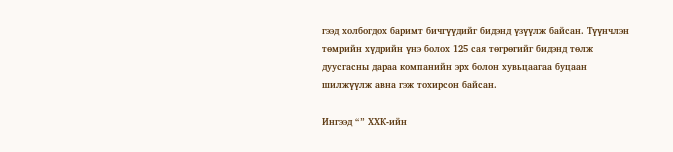гээд холбогдох баримт бичгүүдийг бидэнд үзүүлж байсан. Түүнчлэн төмрийн хүдрийн үнэ болох 125 сая төгрөгийг бидэнд төлж дуусгасны дараа компанийн эрх болон хувьцаагаа буцаан шилжүүлж авна гэж тохирсон байсан.

Ингээд “” ХХК-ийн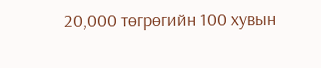20,000 төгрөгийн 100 хувын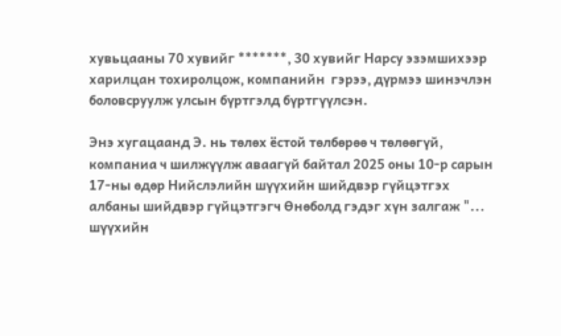хувьцааны 70 хувийг *******, 30 хувийг Нарсу эзэмшихээр харилцан тохиролцож, компанийн  гэрээ, дүрмээ шинэчлэн боловсруулж улсын бүртгэлд бүртгүүлсэн.

Энэ хугацаанд Э. нь төлөх ёстой төлбөрөө ч төлөөгүй, компаниа ч шилжүүлж аваагүй байтал 2025 оны 10-р сарын 17-ны өдөр Нийслэлийн шүүхийн шийдвэр гүйцэтгэх албаны шийдвэр гүйцэтгэгч Өнөболд гэдэг хүн залгаж "... шүүхийн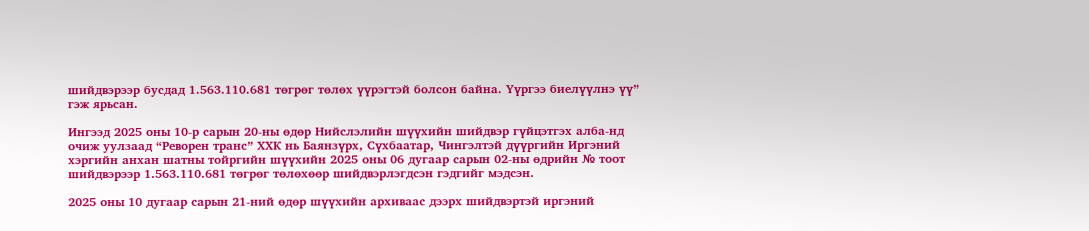шийдвэрээр бусдад 1.563.110.681 төгрөг төлөх үүрэгтэй болсон байна. Үүргээ биелүүлнэ үү” гэж ярьсан.

Ингээд 2025 оны 10-р сарын 20-ны өдөр Нийслэлийн шүүхийн шийдвэр гүйцэтгэх алба-нд очиж уулзаад “Реворен транс” ХХК нь Баянзүрх, Сүхбаатар, Чингэлтэй дүүргийн Иргэний хэргийн анхан шатны тойргийн шүүхийн 2025 оны 06 дугаар сарын 02-ны өдрийн № тоот шийдвэрээр 1.563.110.681 төгрөг төлөхөөр шийдвэрлэгдсэн гэдгийг мэдсэн.

2025 оны 10 дугаар сарын 21-ний өдөр шүүхийн архиваас дээрх шийдвэртэй иргэний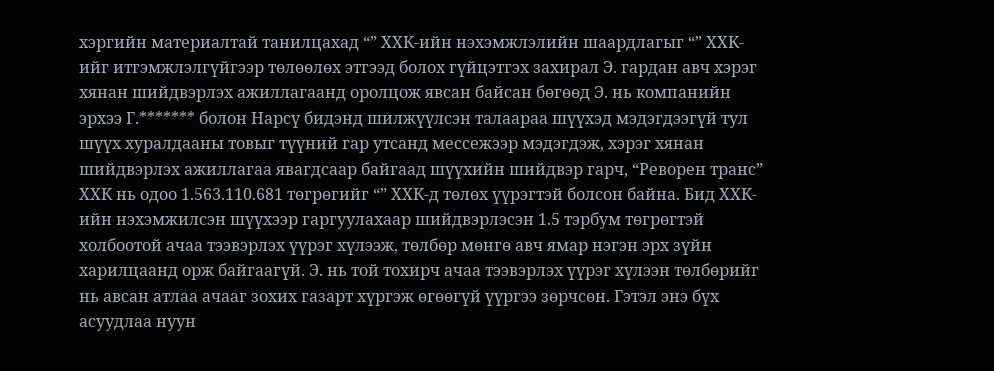хэргийн материалтай танилцахад “” ХХК-ийн нэхэмжлэлийн шаардлагыг “” ХХК-ийг итгэмжлэлгүйгээр төлөөлөх этгээд болох гүйцэтгэх захирал Э. гардан авч хэрэг хянан шийдвэрлэх ажиллагаанд оролцож явсан байсан бөгөөд Э. нь компанийн эрхээ Г.******* болон Нарсү бидэнд шилжүүлсэн талаараа шүүхэд мэдэгдээгүй тул шүүх хуралдааны товыг түүний гар утсанд мессежээр мэдэгдэж, хэрэг хянан шийдвэрлэх ажиллагаа явагдсаар байгаад шүүхийн шийдвэр гарч, “Реворен транс” ХХК нь одоо 1.563.110.681 төгрөгийг “” ХХК-д төлөх үүрэгтэй болсон байна. Бид ХХК-ийн нэхэмжилсэн шүүхээр гаргуулахаар шийдвэрлэсэн 1.5 тэрбум төгрөгтэй холбоотой ачаа тээвэрлэх үүрэг хүлээж, төлбөр мөнгө авч ямар нэгэн эрх зүйн харилцаанд орж байгаагүй. Э. нь той тохирч ачаа тээвэрлэх үүрэг хүлээн төлбөрийг нь авсан атлаа ачааг зохих газарт хүргэж өгөөгүй үүргээ зөрчсөн. Гэтэл энэ бүх асуудлаа нуун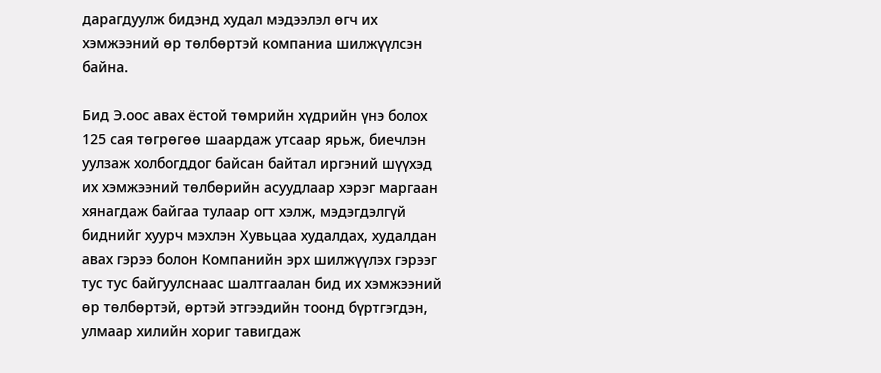дарагдуулж бидэнд худал мэдээлэл өгч их хэмжээний өр төлбөртэй компаниа шилжүүлсэн байна.

Бид Э.оос авах ёстой төмрийн хүдрийн үнэ болох 125 сая төгрөгөө шаардаж утсаар ярьж, биечлэн уулзаж холбогддог байсан байтал иргэний шүүхэд их хэмжээний төлбөрийн асуудлаар хэрэг маргаан хянагдаж байгаа тулаар огт хэлж, мэдэгдэлгүй биднийг хуурч мэхлэн Хувьцаа худалдах, худалдан авах гэрээ болон Компанийн эрх шилжүүлэх гэрээг тус тус байгуулснаас шалтгаалан бид их хэмжээний өр төлбөртэй, өртэй этгээдийн тоонд бүртгэгдэн, улмаар хилийн хориг тавигдаж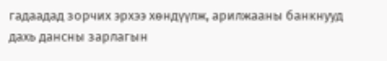гадаадад зорчих эрхээ хөндүүлж, арилжааны банкнууд дахь дансны зарлагын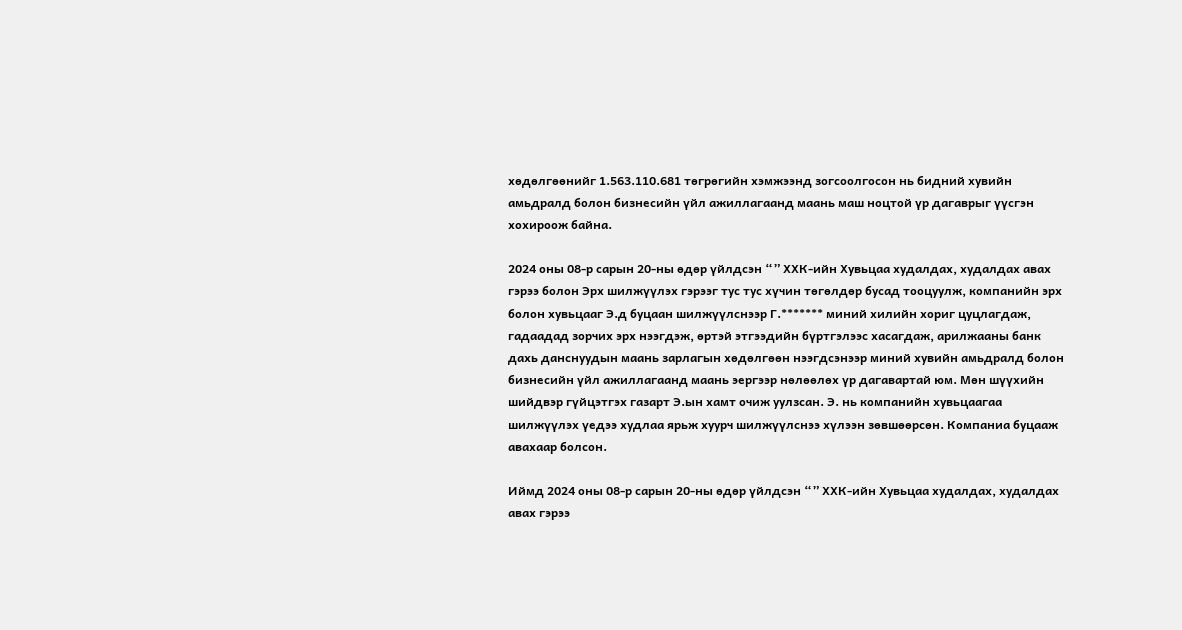хөдөлгөөнийг 1.563.110.681 төгрөгийн хэмжээнд зогсоолгосон нь бидний хувийн амьдралд болон бизнесийн үйл ажиллагаанд маань маш ноцтой үр дагаврыг үүсгэн хохироож байна.

2024 оны 08-р сарын 20-ны өдөр үйлдсэн “” ХХК-ийн Хувьцаа худалдах, худалдах авах гэрээ болон Эрх шилжүүлэх гэрээг тус тус хүчин төгөлдөр бусад тооцуулж, компанийн эрх болон хувьцааг Э.д буцаан шилжүүлснээр Г.******* миний хилийн хориг цуцлагдаж, гадаадад зорчих эрх нээгдэж, өртэй этгээдийн бүртгэлээс хасагдаж, арилжааны банк дахь данснуудын маань зарлагын хөдөлгөөн нээгдсэнээр миний хувийн амьдралд болон бизнесийн үйл ажиллагаанд маань эергээр нөлөөлөх үр дагавартай юм. Мөн шүүхийн шийдвэр гүйцэтгэх газарт Э.ын хамт очиж уулзсан. Э. нь компанийн хувьцаагаа шилжүүлэх үедээ худлаа ярьж хуурч шилжүүлснээ хүлээн зөвшөөрсөн. Компаниа буцааж авахаар болсон.

Иймд 2024 оны 08-р сарын 20-ны өдөр үйлдсэн “” ХХК-ийн Хувьцаа худалдах, худалдах авах гэрээ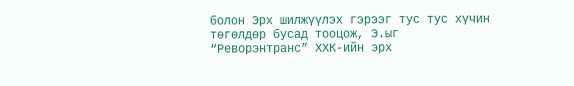болон Эрх шилжүүлэх гэрээг тус тус хүчин төгөлдөр бусад тооцож, Э.ыг “Реворэнтранс” ХХК-ийн эрх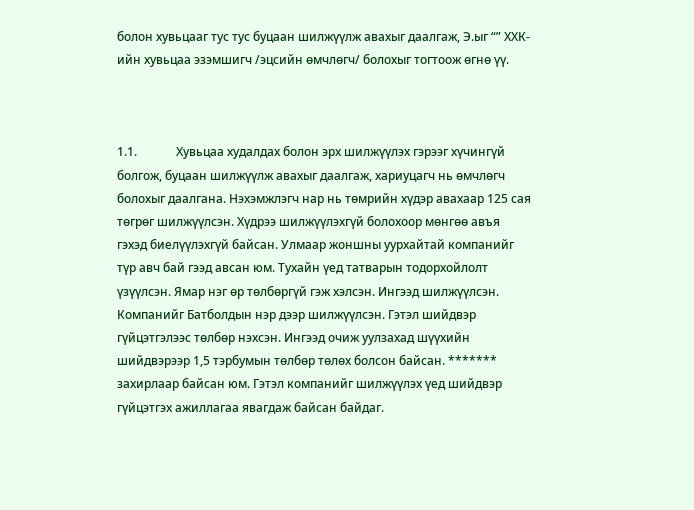болон хувьцааг тус тус буцаан шилжүүлж авахыг даалгаж, Э.ыг “” ХХК-ийн хувьцаа эзэмшигч /эцсийн өмчлөгч/ болохыг тогтоож өгнө үү.



1.1.             Хувьцаа худалдах болон эрх шилжүүлэх гэрээг хүчингүй болгож, буцаан шилжүүлж авахыг даалгаж, хариуцагч нь өмчлөгч болохыг даалгана. Нэхэмжлэгч нар нь төмрийн хүдэр авахаар 125 сая төгрөг шилжүүлсэн. Хүдрээ шилжүүлэхгүй болохоор мөнгөө авъя гэхэд биелүүлэхгүй байсан. Улмаар жоншны уурхайтай компанийг түр авч бай гээд авсан юм. Тухайн үед татварын тодорхойлолт үзүүлсэн. Ямар нэг өр төлбөргүй гэж хэлсэн. Ингээд шилжүүлсэн. Компанийг Батболдын нэр дээр шилжүүлсэн. Гэтэл шийдвэр гүйцэтгэлээс төлбөр нэхсэн. Ингээд очиж уулзахад шүүхийн шийдвэрээр 1,5 тэрбумын төлбөр төлөх болсон байсан. ******* захирлаар байсан юм. Гэтэл компанийг шилжүүлэх үед шийдвэр гүйцэтгэх ажиллагаа явагдаж байсан байдаг.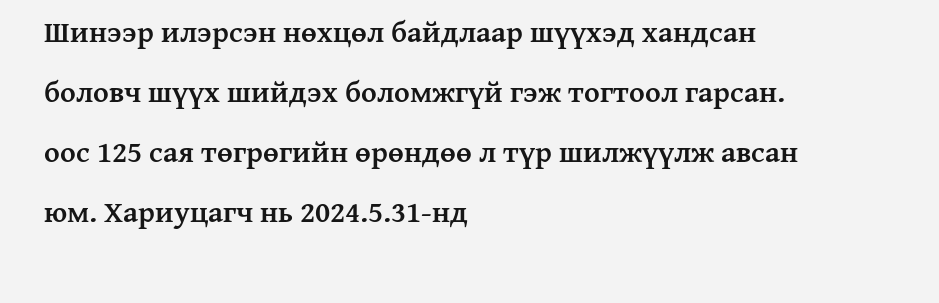Шинээр илэрсэн нөхцөл байдлаар шүүхэд хандсан боловч шүүх шийдэх боломжгүй гэж тогтоол гарсан. оос 125 сая төгрөгийн өрөндөө л түр шилжүүлж авсан юм. Хариуцагч нь 2024.5.31-нд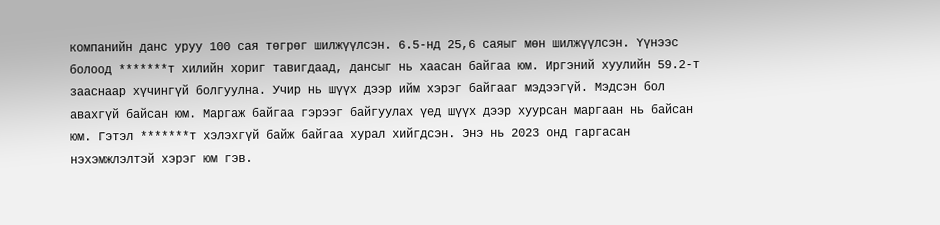компанийн данс уруу 100 сая төгрөг шилжүүлсэн. 6.5-нд 25,6 саяыг мөн шилжүүлсэн. Үүнээс болоод *******т хилийн хориг тавигдаад, дансыг нь хаасан байгаа юм. Иргэний хуулийн 59.2-т зааснаар хүчингүй болгуулна. Учир нь шүүх дээр ийм хэрэг байгааг мэдээгүй. Мэдсэн бол авахгүй байсан юм. Маргаж байгаа гэрээг байгуулах үед шүүх дээр хуурсан маргаан нь байсан юм. Гэтэл *******т хэлэхгүй байж байгаа хурал хийгдсэн. Энэ нь 2023 онд гаргасан нэхэмжлэлтэй хэрэг юм гэв.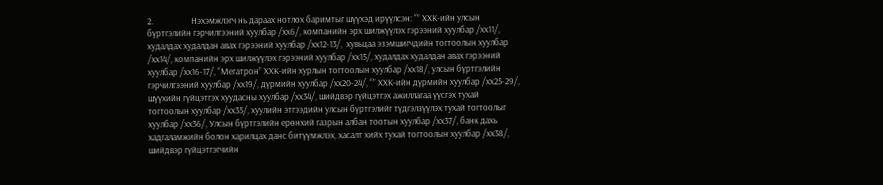2.                   Нэхэмжлэгч нь дараах нотлох баримтыг шүүхэд ирүүлсэн: “” ХХК-ийн улсын бүртгэлийн гэрчилгээний хуулбар /хх6/, компанийн эрх шилжүүлэх гэрээний хуулбар /хх11/, худалдах худалдан авах гэрээний хуулбар /хх12-13/,  хувьцаа эзэмшигчдийн тогтоолын хуулбар /хх14/, компанийн эрх шилжүүлэх гэрээний хуулбар /хх15/, худалдах худалдан авах гэрээний хуулбар /хх16-17/, “Мегатрон” ХХК-ийн хурлын тогтоолын хуулбар /хх18/, улсын бүртгэлийн гэрчилгээний хуулбар /хх19/, дүрмийн хуулбар /хх20-24/, “” ХХК-ийн дүрмийн хуулбар /хх25-29/, шүүхийн гүйцэтгэх хуудасны хуулбар /хх34/, шийдвэр гүйцэтгэх ажиллагаа үүсгэх тухай тогтоолын хуулбар /хх35/, хуулийн этгээдийн улсын бүртгэлийг түдгэлзүүлэх тухай тогтоолыг хуулбар /хх36/, Улсын бүртгэлийн ерөнхий газрын албан тоотын хуулбар /хх37/, банк дахь хадгаламжийн болон харилцах данс битүүмжлэх, хасалт хийх тухай тогтоолын хуулбар /хх38/, шийдвэр гүйцэтгэгчийн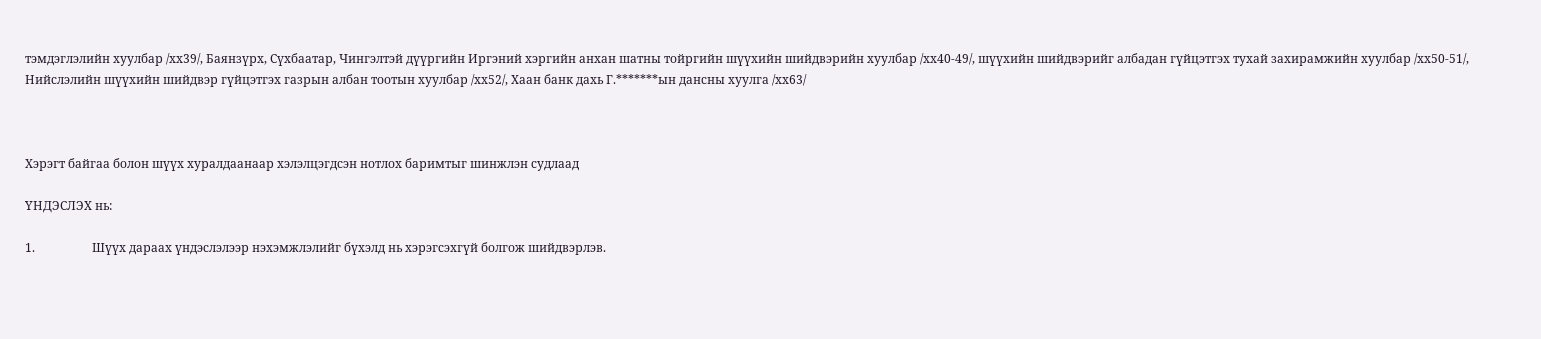тэмдэглэлийн хуулбар /хх39/, Баянзүрх, Сүхбаатар, Чингэлтэй дүүргийн Иргэний хэргийн анхан шатны тойргийн шүүхийн шийдвэрийн хуулбар /хх40-49/, шүүхийн шийдвэрийг албадан гүйцэтгэх тухай захирамжийн хуулбар /хх50-51/, Нийслэлийн шүүхийн шийдвэр гүйцэтгэх газрын албан тоотын хуулбар /хх52/, Хаан банк дахь Г.*******ын дансны хуулга /хх63/



Хэрэгт байгаа болон шүүх хуралдаанаар хэлэлцэгдсэн нотлох баримтыг шинжлэн судлаад

ҮНДЭСЛЭХ нь:

1.                   Шүүх дараах үндэслэлээр нэхэмжлэлийг бүхэлд нь хэрэгсэхгүй болгож шийдвэрлэв.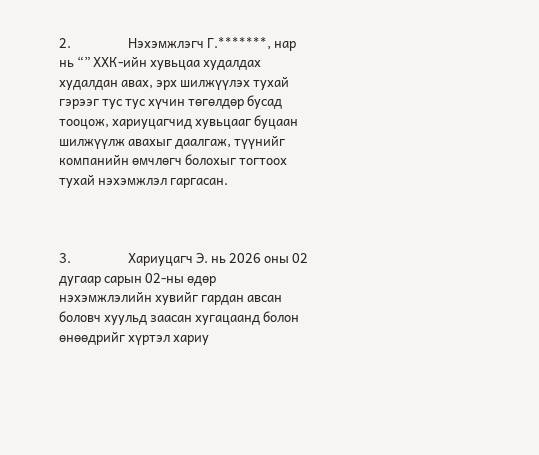2.                   Нэхэмжлэгч Г.*******, нар нь “” ХХК-ийн хувьцаа худалдах худалдан авах, эрх шилжүүлэх тухай гэрээг тус тус хүчин төгөлдөр бусад тооцож, хариуцагчид хувьцааг буцаан шилжүүлж авахыг даалгаж, түүнийг компанийн өмчлөгч болохыг тогтоох тухай нэхэмжлэл гаргасан.



3.                   Хариуцагч Э. нь 2026 оны 02 дугаар сарын 02-ны өдөр нэхэмжлэлийн хувийг гардан авсан боловч хуульд заасан хугацаанд болон өнөөдрийг хүртэл хариу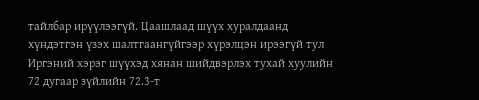тайлбар ирүүлээгүй. Цаашлаад шүүх хуралдаанд хүндэтгэн үзэх шалтгаангүйгээр хүрэлцэн ирээгүй тул Иргэний хэрэг шүүхэд хянан шийдвэрлэх тухай хуулийн 72 дугаар зүйлийн 72.3-т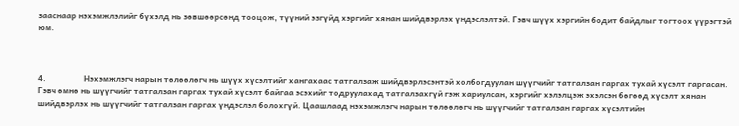зааснаар нэхэмжлэлийг бүхэлд нь зөвшөөрсөнд тооцож, түүний эзгүйд хэргийг хянан шийдвэрлэх үндэслэлтэй. Гэвч шүүх хэргийн бодит байдлыг тогтоох үүрэгтэй юм.



4.                   Нэхэмжлэгч нарын төлөөлөгч нь шүүх хүсэлтийг хангахаас татгалзаж шийдвэрлэсэнтэй холбогдуулан шүүгчийг татгалзан гаргах тухай хүсэлт гаргасан. Гэвч өмнө нь шүүгчийг татгалзан гаргах тухай хүсэлт байгаа эсэхийг тодруулахад татгалзахгүй гэж хариулсан, хэргийг хэлэлцэж эхэлсэн бөгөөд хүсэлт хянан шийдвэрлэх нь шүүгчийг татгалзан гаргах үндэслэл болохгүй. Цаашлаад нэхэмжлэгч нарын төлөөлөгч нь шүүгчийг татгалзан гаргах хүсэлтийн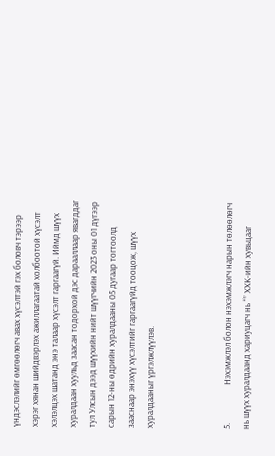үндэслэлийг өмгөөлөгч авах хүсэлтэй гэх боловч тэрээр хэрэг хянан шийдвэрлэх ажиллагаатай холбоотой хүсэлт хэлэлцэх шатанд энэ талаар хүсэлт гаргаагүй. Иймд шүүх хуралдаан хуульд заасан тодорхой дэс дарааллаар явагддаг тул Улсын дээд шүүхийн нийт шүүгчийн 2023 оны 01 дүгээр сарын 12-ны өдрийн хуралдааны 05 дугаар тогтоолд зааснаар энэхүү хүсэлтийг гаргаагүйд тооцож, шүүх хуралдааныг үргэлжлүүлэв.



5.                   Нэхэмжлэл болон нэхэмжлэгч нарын төлөөлөгч нь шүүх хуралдаанд хариуцагч нь “” ХХК-ийн хувьцааг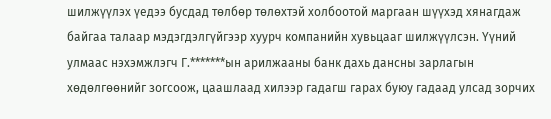шилжүүлэх үедээ бусдад төлбөр төлөхтэй холбоотой маргаан шүүхэд хянагдаж байгаа талаар мэдэгдэлгүйгээр хуурч компанийн хувьцааг шилжүүлсэн. Үүний улмаас нэхэмжлэгч Г.*******ын арилжааны банк дахь дансны зарлагын хөдөлгөөнийг зогсоож, цаашлаад хилээр гадагш гарах буюу гадаад улсад зорчих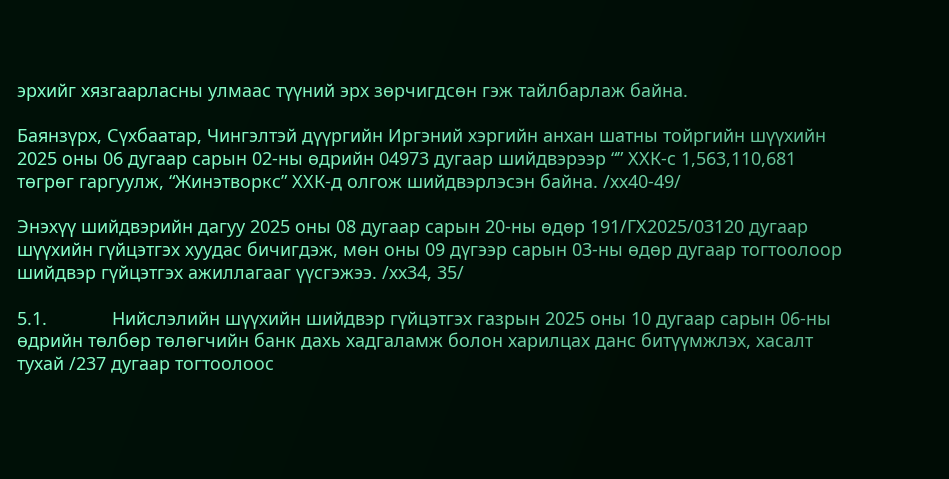эрхийг хязгаарласны улмаас түүний эрх зөрчигдсөн гэж тайлбарлаж байна.

Баянзүрх, Сүхбаатар, Чингэлтэй дүүргийн Иргэний хэргийн анхан шатны тойргийн шүүхийн 2025 оны 06 дугаар сарын 02-ны өдрийн 04973 дугаар шийдвэрээр “” ХХК-с 1,563,110,681 төгрөг гаргуулж, “Жинэтворкс” ХХК-д олгож шийдвэрлэсэн байна. /хх40-49/

Энэхүү шийдвэрийн дагуу 2025 оны 08 дугаар сарын 20-ны өдөр 191/ГХ2025/03120 дугаар шүүхийн гүйцэтгэх хуудас бичигдэж, мөн оны 09 дүгээр сарын 03-ны өдөр дугаар тогтоолоор шийдвэр гүйцэтгэх ажиллагааг үүсгэжээ. /хх34, 35/

5.1.             Нийслэлийн шүүхийн шийдвэр гүйцэтгэх газрын 2025 оны 10 дугаар сарын 06-ны өдрийн төлбөр төлөгчийн банк дахь хадгаламж болон харилцах данс битүүмжлэх, хасалт тухай /237 дугаар тогтоолоос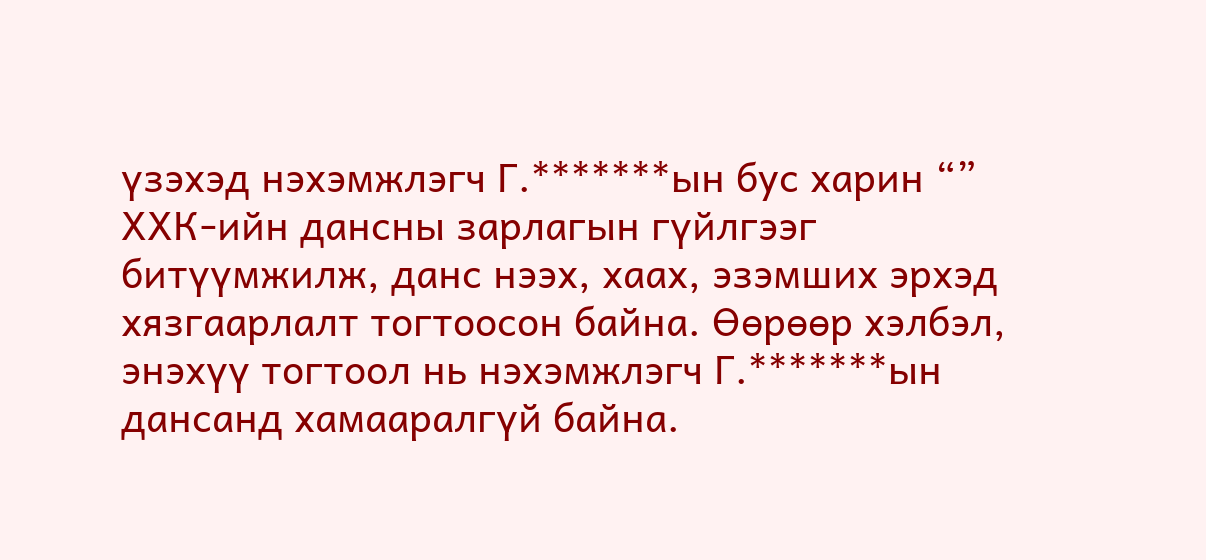үзэхэд нэхэмжлэгч Г.*******ын бус харин “” ХХК-ийн дансны зарлагын гүйлгээг битүүмжилж, данс нээх, хаах, эзэмших эрхэд хязгаарлалт тогтоосон байна. Өөрөөр хэлбэл, энэхүү тогтоол нь нэхэмжлэгч Г.*******ын дансанд хамааралгүй байна.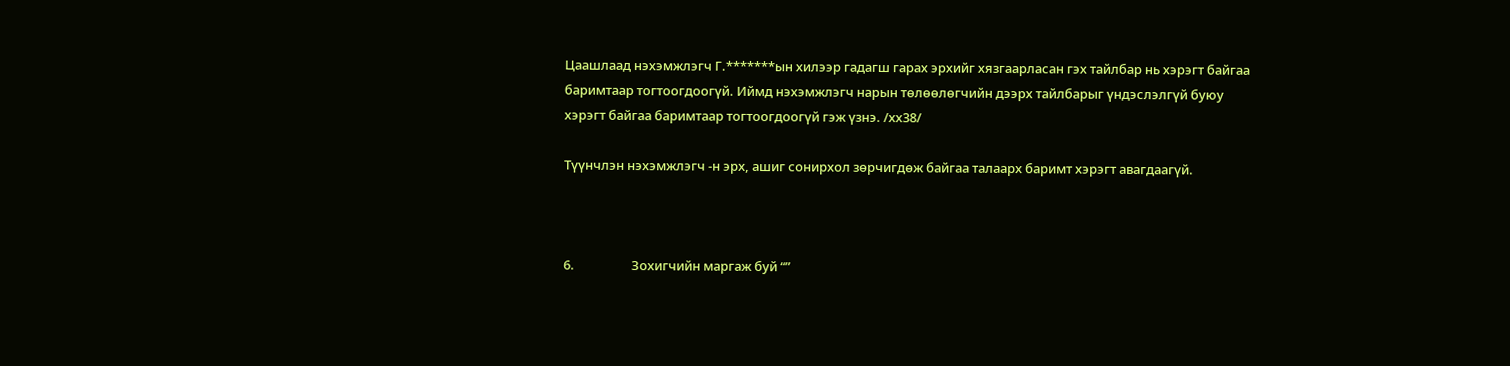Цаашлаад нэхэмжлэгч Г.*******ын хилээр гадагш гарах эрхийг хязгаарласан гэх тайлбар нь хэрэгт байгаа баримтаар тогтоогдоогүй. Иймд нэхэмжлэгч нарын төлөөлөгчийн дээрх тайлбарыг үндэслэлгүй буюу хэрэгт байгаа баримтаар тогтоогдоогүй гэж үзнэ. /хх38/

Түүнчлэн нэхэмжлэгч -н эрх, ашиг сонирхол зөрчигдөж байгаа талаарх баримт хэрэгт авагдаагүй.



6.                   Зохигчийн маргаж буй “”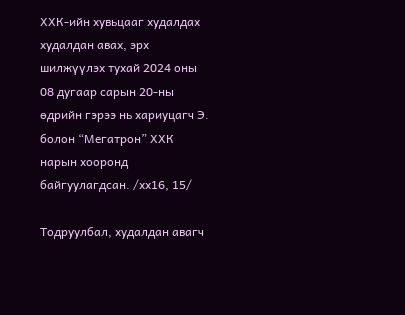ХХК-ийн хувьцааг худалдах худалдан авах, эрх шилжүүлэх тухай 2024 оны 08 дугаар сарын 20-ны өдрийн гэрээ нь хариуцагч Э. болон “Мегатрон” ХХК нарын хооронд байгуулагдсан. /хх16, 15/

Тодруулбал, худалдан авагч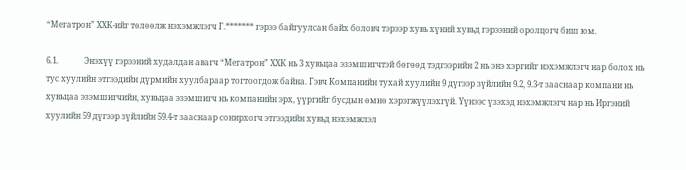“Мегатрон” ХХК-ийг төлөөлж нэхэмжлэгч Г.******* гэрээ байгуулсан байх боловч тэрээр хувь хүний хувьд гэрээний оролцогч биш юм.

6.1.             Энэхүү гэрээний худалдан авагч “Мегатрон” ХХК нь 3 хувьцаа эзэмшигчтэй бөгөөд тэдгээрийн 2 нь энэ хэргийг нэхэмжлэгч нар болох нь тус хуулийн этгээдийн дүрмийн хуулбараар тогтоогдож байна. Гэвч Компанийн тухай хуулийн 9 дүгээр зүйлийн 9.2, 9.3-т зааснаар компани нь хувьцаа эзэмшигчийн, хувьцаа эзэмшигч нь компанийн эрх, үүргийг бусдын өмнө хэрэгжүүлэхгүй. Үүнээс үзэхэд нэхэмжлэгч нар нь Иргэний хуулийн 59 дүгээр зүйлийн 59.4-т зааснаар сонирхогч этгээдийн хувьд нэхэмжлэл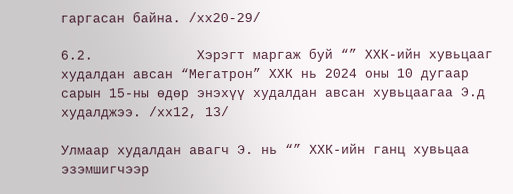гаргасан байна. /хх20-29/

6.2.             Хэрэгт маргаж буй “” ХХК-ийн хувьцааг худалдан авсан “Мегатрон” ХХК нь 2024 оны 10 дугаар сарын 15-ны өдөр энэхүү худалдан авсан хувьцаагаа Э.д худалджээ. /хх12, 13/

Улмаар худалдан авагч Э. нь “” ХХК-ийн ганц хувьцаа эзэмшигчээр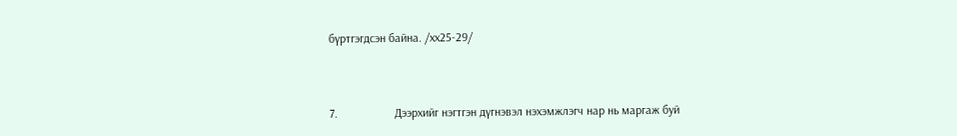бүртгэгдсэн байна. /хх25-29/



7.                   Дээрхийг нэгтгэн дүгнэвэл нэхэмжлэгч нар нь маргаж буй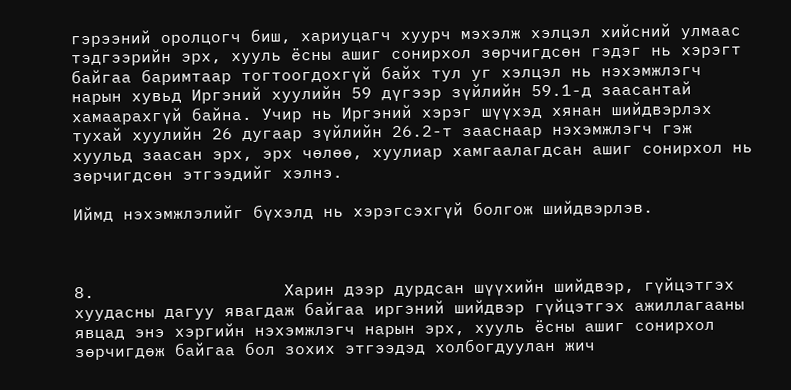гэрээний оролцогч биш, хариуцагч хуурч мэхэлж хэлцэл хийсний улмаас тэдгээрийн эрх, хууль ёсны ашиг сонирхол зөрчигдсөн гэдэг нь хэрэгт байгаа баримтаар тогтоогдохгүй байх тул уг хэлцэл нь нэхэмжлэгч нарын хувьд Иргэний хуулийн 59 дүгээр зүйлийн 59.1-д заасантай хамаарахгүй байна. Учир нь Иргэний хэрэг шүүхэд хянан шийдвэрлэх тухай хуулийн 26 дугаар зүйлийн 26.2-т зааснаар нэхэмжлэгч гэж хуульд заасан эрх, эрх чөлөө, хуулиар хамгаалагдсан ашиг сонирхол нь зөрчигдсөн этгээдийг хэлнэ.

Иймд нэхэмжлэлийг бүхэлд нь хэрэгсэхгүй болгож шийдвэрлэв.



8.                   Харин дээр дурдсан шүүхийн шийдвэр, гүйцэтгэх хуудасны дагуу явагдаж байгаа иргэний шийдвэр гүйцэтгэх ажиллагааны явцад энэ хэргийн нэхэмжлэгч нарын эрх, хууль ёсны ашиг сонирхол зөрчигдөж байгаа бол зохих этгээдэд холбогдуулан жич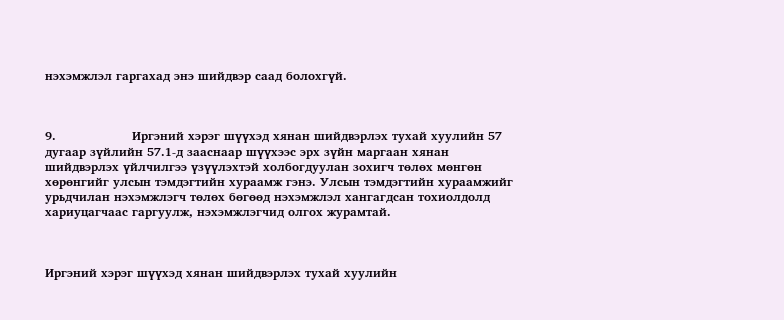нэхэмжлэл гаргахад энэ шийдвэр саад болохгүй.



9.                   Иргэний хэрэг шүүхэд хянан шийдвэрлэх тухай хуулийн 57 дугаар зүйлийн 57.1-д зааснаар шүүхээс эрх зүйн маргаан хянан шийдвэрлэх үйлчилгээ үзүүлэхтэй холбогдуулан зохигч төлөх мөнгөн хөрөнгийг улсын тэмдэгтийн хураамж гэнэ. Улсын тэмдэгтийн хураамжийг урьдчилан нэхэмжлэгч төлөх бөгөөд нэхэмжлэл хангагдсан тохиолдолд хариуцагчаас гаргуулж, нэхэмжлэгчид олгох журамтай.



Иргэний хэрэг шүүхэд хянан шийдвэрлэх тухай хуулийн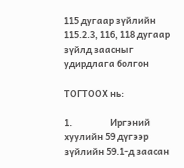115 дугаар зүйлийн 115.2.3, 116, 118 дугаар зүйлд заасныг удирдлага болгон

ТОГТООХ нь:

1.                   Иргэний хуулийн 59 дүгээр зүйлийн 59.1-д заасан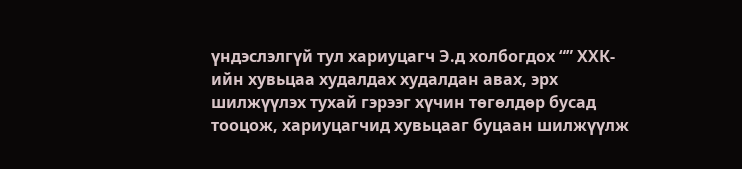үндэслэлгүй тул хариуцагч Э.д холбогдох “” ХХК-ийн хувьцаа худалдах худалдан авах, эрх шилжүүлэх тухай гэрээг хүчин төгөлдөр бусад тооцож, хариуцагчид хувьцааг буцаан шилжүүлж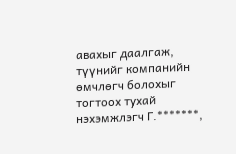авахыг даалгаж, түүнийг компанийн өмчлөгч болохыг тогтоох тухай нэхэмжлэгч Г.*******,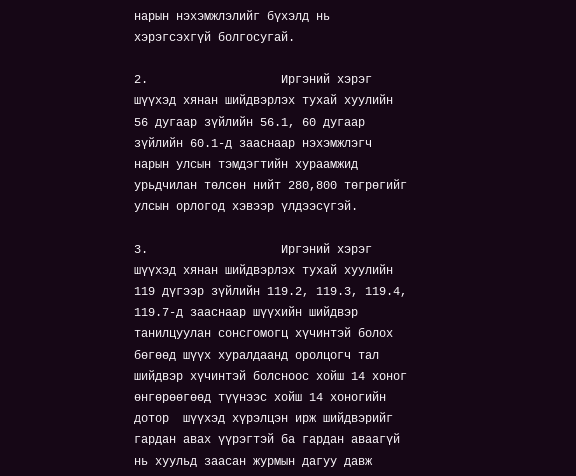нарын нэхэмжлэлийг бүхэлд нь хэрэгсэхгүй болгосугай.

2.                   Иргэний хэрэг шүүхэд хянан шийдвэрлэх тухай хуулийн 56 дугаар зүйлийн 56.1, 60 дугаар зүйлийн 60.1-д зааснаар нэхэмжлэгч нарын улсын тэмдэгтийн хураамжид урьдчилан төлсөн нийт 280,800 төгрөгийг улсын орлогод хэвээр үлдээсүгэй.

3.                   Иргэний хэрэг шүүхэд хянан шийдвэрлэх тухай хуулийн 119 дүгээр зүйлийн 119.2, 119.3, 119.4, 119.7-д зааснаар шүүхийн шийдвэр танилцуулан сонсгомогц хүчинтэй болох бөгөөд шүүх хуралдаанд оролцогч тал шийдвэр хүчинтэй болсноос хойш 14 хоног өнгөрөөгөөд түүнээс хойш 14 хоногийн дотор  шүүхэд хүрэлцэн ирж шийдвэрийг гардан авах үүрэгтэй ба гардан аваагүй нь хуульд заасан журмын дагуу давж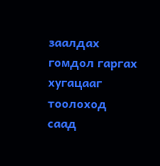заалдах гомдол гаргах хугацааг тоолоход саад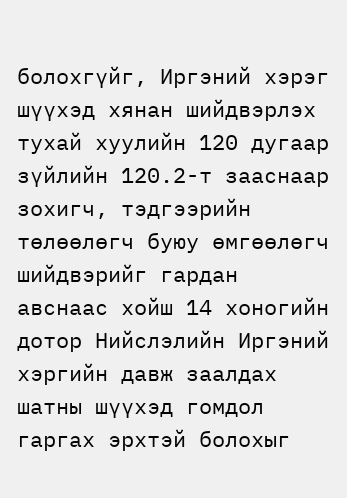болохгүйг, Иргэний хэрэг шүүхэд хянан шийдвэрлэх тухай хуулийн 120 дугаар зүйлийн 120.2-т зааснаар зохигч, тэдгээрийн төлөөлөгч буюу өмгөөлөгч шийдвэрийг гардан авснаас хойш 14 хоногийн дотор Нийслэлийн Иргэний хэргийн давж заалдах шатны шүүхэд гомдол гаргах эрхтэй болохыг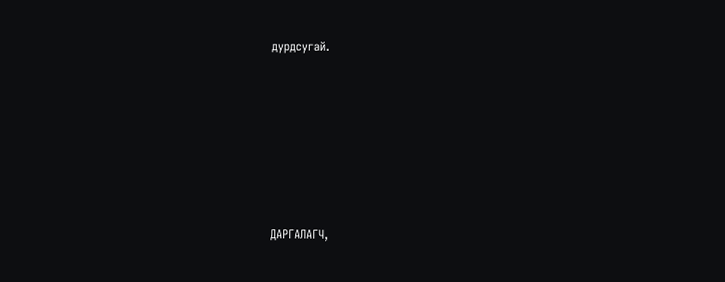дурдсугай.







ДАРГАЛАГЧ,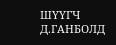ШҮҮГЧ                                     Д.ГАНБОЛД